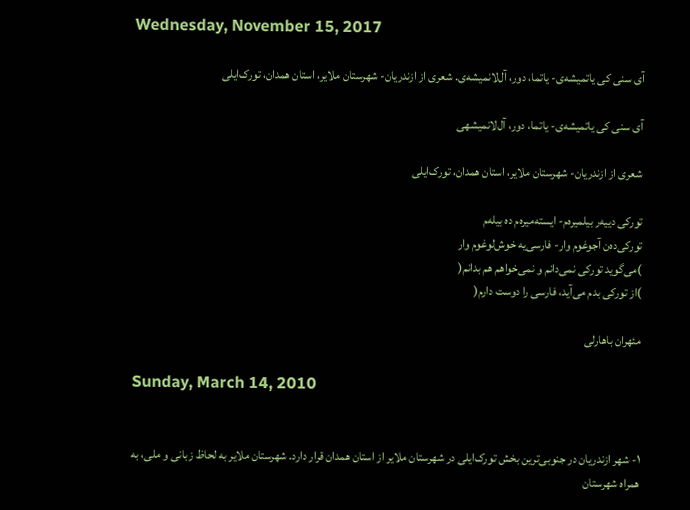Wednesday, November 15, 2017

آی سنی کی یاتمیشه‌ی- یاتما، دور، آل‌لانمیشه‌ی. شعری از ازندریان- شهرستان ملایر، استان همدان، تورک‌ایلی

آی سنی کی یاتمیشه‌ی- یاتما، دور، آل‌لانمیشهی

شعری از ازندریان- شهرستان ملایر، استان همدان، تورک‌ایلی

تورکی دییه‌ر بیلمیره‌م- ایسته‌میره‌م ده بیله‌م
تورکی‌‌ده‌ن آجوغوم وار- فارسی‌یه خوش‌لوغوم وار
)می‌گوید تورکی نمی‌دانم و نمی‌خواهم هم بدانم(
)از تورکی بدم می‌آید، فارسی را دوست دارم(

مئهران باهارلی

Sunday, March 14, 2010


١- شهر ازندریان در جنوبی‌ترین بخش تورک‌ایلی در شهرستان ملایر از استان همدان قرار دارد. شهرستان ملایر به لحاظ زبانی و ملی، به همراه شهرستان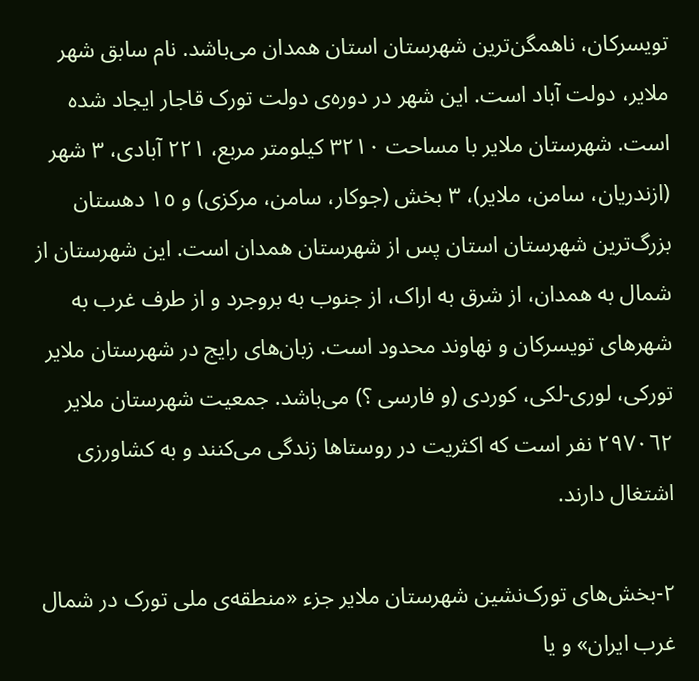تویسرکان، ناهمگن‌ترین شهرستان استان همدان می‌باشد. نام سابق شهر ملایر، دولت‌ آباد است. این شهر در دوره‌ی دولت تورک قاجار ایجاد شده است. شهرستان ملایر با مساحت ٣٢١٠ کیلومتر مربع، ٢٢١ آبادی، ٣ شهر (ازندریان، سامن، ملایر)، ٣ بخش (جوکار، سامن، مرکزی) و ١٥ دهستان بزرگ‌ترین شهرستان استان پس از شهرستان همدان است. این شهرستان از شمال به همدان، از شرق به اراک، از جنوب به بروجرد و از طرف غرب به شهرهای تویسرکان و نهاوند محدود است. زبان‌های رایج در شهرستان ملایر تورکی، لوری-لکی، کوردی (و فارسی ؟) می‌باشد. جمعیت شهرستان ملایر ٢٩٧٠٦٢ نفر است که اکثریت در روستاها زندگی می‌کنند و به کشاورزی اشتغال دارند.

٢-بخش‌هاى تورک‌نشین شهرستان ملایر جزء «منطقه‌ی ملی تورک در شمال غرب ایران» و یا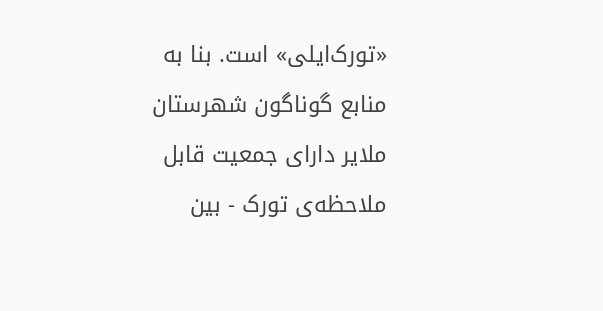«تورک‌ایلی» است. بنا به منابع گوناگون شهرستان ملایر دارای جمعیت قابل ملاحظه‌ی تورک - بین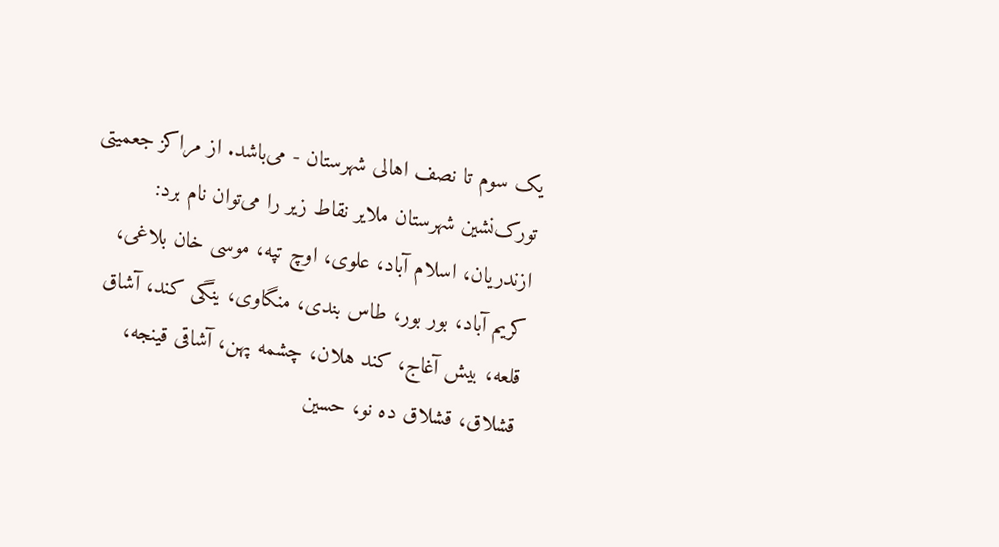یک سوم تا نصف اهالی شهرستان - می‌باشد. از مراکز جعمیتی تورک‌نشین شهرستان ملایر نقاط زیر را می‌توان نام برد: ازندریان، اسلام آباد، علوی، اوچ تپه، موسی خان بلاغی، کریم آباد، بور بور، طاس بندی، منگاوی، ینگی کند، آشاق قلعه، بیش آغاج، کند هلان، چشمه پهن، آشاقی قینجه، قشلاق، قشلاق ده نو، حسین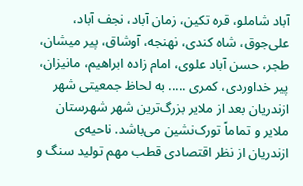آباد شاملو، قره تکین، زمان آباد، نجف آباد، علی‌جوق، شاه کندی، نهنجه، آوشاق، پیر میشان، طجر، حسن آباد علوی، امام زاده ابراهیم، مانیزان، پیر خداوردی، کمری ..... به لحاظ جمعیتی شهر ازندریان بعد از ملایر بزرگ‌ترین شهر شهرستان ملایر و تماماً تورک‌نشین می‌باشد. ناحیه‌ی ازندریان از نظر اقتصادی قطب مهم تولید سنگ و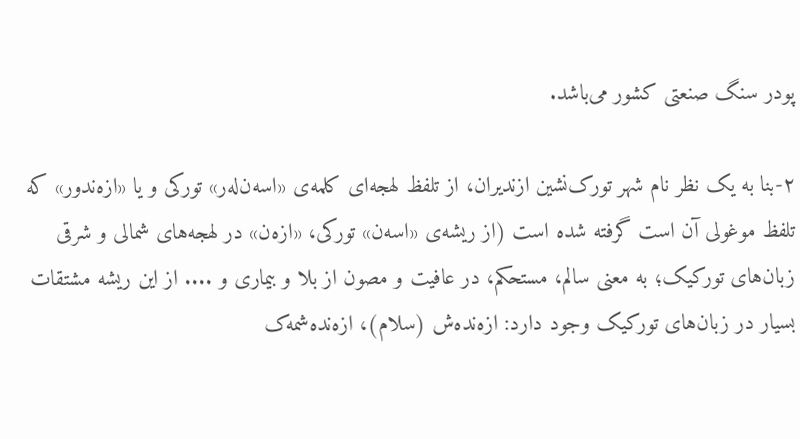پودر سنگ صنعتی کشور می‌باشد.

٢-بنا به یک نظر نام شهر تورک‌نشین ازندیران، از تلفظ لهجه‌ای کلمه‌ی «اسه‌ن‌له‌ر» تورکی و یا «ازه‌ندور» که تلفظ موغولی آن است گرفته شده است (از ریشه‌ی «اسه‌ن» تورکی، «ازه‌ن» در لهجه‌های شمالی و شرقی زبان‌های تورکیک؛ به معنی سالم، مستحکم، در عافیت و مصون از بلا و بیماری و .... از این ریشه مشتقات بسیار در زبان‌های تورکیک وجود دارد: ازه‌نده‌ش (سلام)، ازه‌نده‌شمه‌ک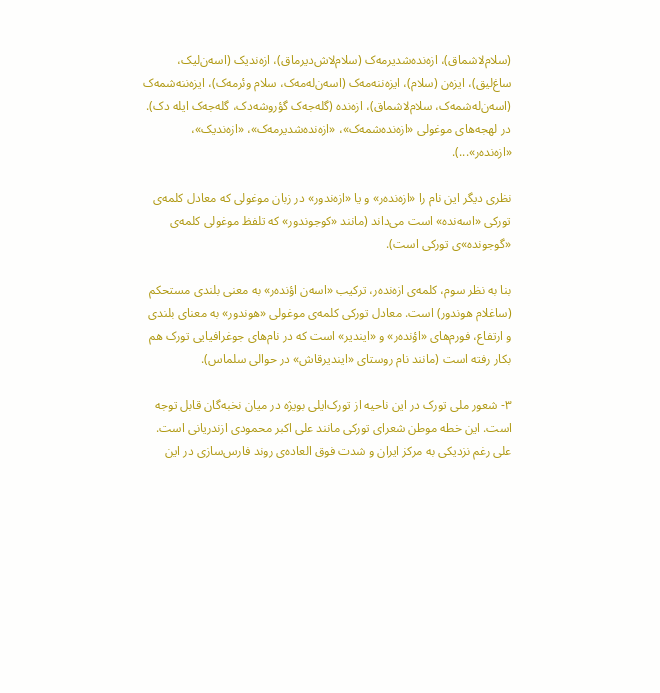(سلام‌لاشماق)، ازه‌نده‌شدیرمه‌ک (سلام‌لاش‌دیرماق)، ازه‌ندیک (اسه‌ن‌لیک، ساغ‌لیق)، ایزه‌ن (سلام)، ایزه‌ننه‌مه‌ک (اسه‌ن‌له‌مه‌ک، سلام وئرمه‌ک)، ایزه‌ننه‌شمه‌ک (اسه‌ن‌له‌شمه‌ک، سلام‌لاشماق)، ازه‌نده (گله‌جه‌ک گؤروشه‌دک، گله‌جه‌ک ایله دک). در لهجه‌های موغولی «ازه‌نده‌شمه‌ک»، «ازه‌نده‌شدیرمه‌ک»، «ازه‌ندیک»، «ازه‌نده‌ر»...).

نظری دیگر این نام را «ازه‌نده‌ر» و یا «ازه‌ندور» در زبان موغولی که معادل کلمه‌ی تورکی «اسه‌نده» است می‌داند (مانند «کوجوندور» که تلفظ موغولی کلمه‌ی «گوجونده»ی تورکی است).

بنا به نظر سوم، کلمه‌ی ازه‌نده‌ر، ترکیب «اسه‌ن اؤنده‌ر» به معنی بلندی مستحکم (ساغلام هوندور) است. معادل تورکی کلمه‌ی موغولی «هوندور» به معنای بلندی و ارتفاع، فورم‌های «اؤنده‌ر» و «ایندیر» است که در نام‌های جوغرافیایی تورک هم بکار رفته است (مانند نام روستای «ایندیرقاش» در حوالی سلماس).

٣- شعور ملی تورک در این ناحیه از تورک‌ایلی بویژه در میان نخبه‌گان قابل توجه است. این خطه موطن شعرای تورکی مانند علی اکبر محمودی ازندریانی است. علی رغم نزدیکی به مرکز ایران و شدت فوق العاده‌ی روند فارس‌سازی در این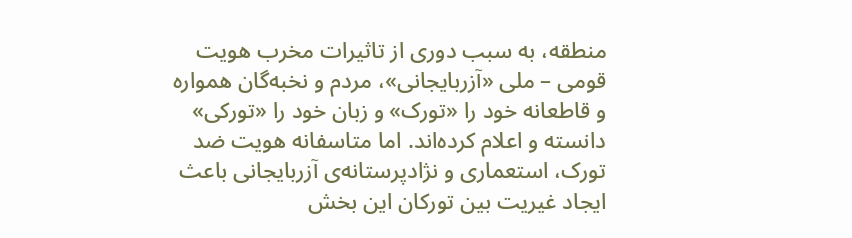منطقه، به سبب دوری از تاثیرات مخرب هویت قومی – ملی «آزربایجانی»، مردم و نخبه‌گان همواره و قاطعانه خود را «تورک» و زبان خود را «تورکی» دانسته و اعلام کرده‌اند. اما متاسفانه هویت ضد تورک، استعماری و نژادپرستانه‌ی آزربایجانی باعث ایجاد غیریت بین تورکان این بخش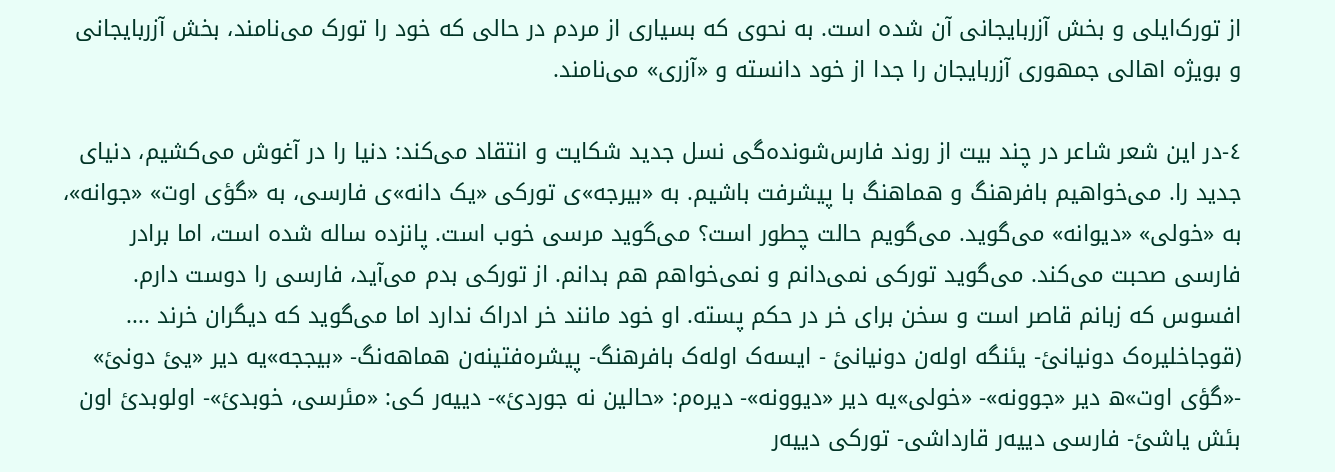از تورک‌ایلی و بخش آزربایجانی آن شده است. به نحوی که بسیاری از مردم در حالی که خود را تورک می‌نامند، بخش آزربایجانی و بویژه اهالی جمهوری آزربایجان را جدا از خود دانسته و «آزری» می‌نامند.

٤-در این شعر شاعر در چند بیت از روند فارس‌شونده‌گی نسل جدید شکایت و انتقاد می‌کند: دنیا را در آغوش می‌کشیم، دنیای جدید را. می‌خواهیم بافرهنگ و هماهنگ با پیشرفت باشیم. به «بیرجه»ی تورکی «یک دانه»ی فارسی، به «گؤی اوت» «جوانه»، به «خولی» «دیوانه» می‌گوید. می‌گویم حالت چطور است؟ می‌گوید مرسی خوب است. پانزده ساله شده است، اما برادر فارسی صحبت می‌کند. می‌گوید تورکی نمی‌دانم و نمی‌خواهم هم بدانم. از تورکی بدم می‌آید، فارسی را دوست دارم. افسوس که زبانم قاصر است و سخن برای خر در حکم پسته. او خود مانند خر ادراک ندارد اما می‌گوید که دیگران خرند .... (قوجاخلیره‌ک دونیانئ- یئنگه اوله‌ن دونیانئ - ایسه‌ک اوله‌ک بافرهنگ- پیشره‌فتینه‌ن هماهه‌نگ- «بیججه»یه دیر «یئ دونئ» -«گؤی اوت»ه دیر «جوونه»- «خولی»یه‌ دیر «دیوونه»- دیره‌م: «حالین نه جوردئ»- دییه‌ر کی: «مئرسی، خوبدئ»- اولوبدئ اون بئش یاشئ- فارسی دییه‌ر قارداشی- تورکی دییه‌ر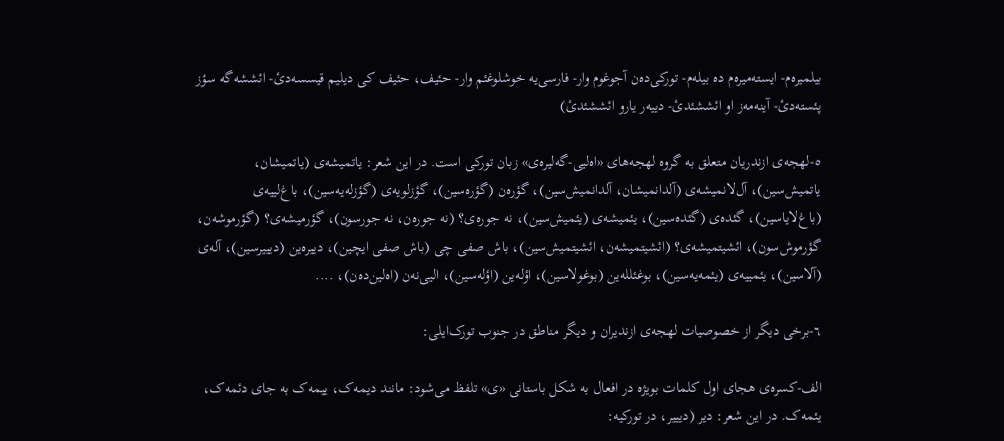بیلمیره‌م- ایسته‌میره‌م ده بیله‌م- تورکی‌‌ده‌ن آجوغوم وار- فارسی‌یه خوشلوغئم وار- حئیف، حئیف کی دیلیم قیسسه‌دئ- ائششه‌گه سؤز پئسته‌دئ- آینه‌مه‌ز او ائششئدئ- دییه‌ر یارو ائششئدئ)

٥-لهجه‌ی ازندریان متعلق به گروه لهجه‌های «اه‌لیی-گه‌لیره‌ی» زبان تورکی است. در این شعر: یاتمیشه‌ی (یاتمیشان، یاتمیش‌سین)، آل‌لانمیشه‌ی (آلدانمیشان، آلدانمیش‌سین)، گؤره‌ن (گؤره‌سین)، گؤزلویه‌ی (گؤزله‌یه‌سین)، باغ‌لییه‌ی (باغ‌لایاسین)، گئده‌ی (گئده‌سین)، یئمیشه‌ی (یئمیش‌سین)، نه جوره‌ی؟ (نه جوره‌ن، نه جورسون)، گؤرمیشه‌ی؟ (گؤرموشه‌ن، گؤرموش‌سون)، ائشیتمیشه‌ی؟ (ائشیتمیشه‌ن، ائشیتمیش‌سین)، باش صفی چی (باش صفی ایچین)، دییره‌ین (دیییرسین)، آله‌ی (آلاسین)، یئمییه‌ی (یئمه‌یه‌سین)، بوغئلله‌ین (بوغولاسین)، اؤله‌ین (اؤله‌سین)، الیی‌نه‌ن (اه‌لین‌ده‌ن)، ....

٦-برخی دیگر از خصوصیات لهجه‌ی ازندیران و دیگر مناطق در جنوب تورک‌ایلی:

الف-کسره‌ی هجای اول کلمات بویژه در افعال به شکل باستانی «ی» تلفظ می‌شود: مانند دیمه‌ک، ییمه‌ک به جای دئمه‌ک، یئمه‌ک. در این شعر: دیر (دیییر، در تورکیه: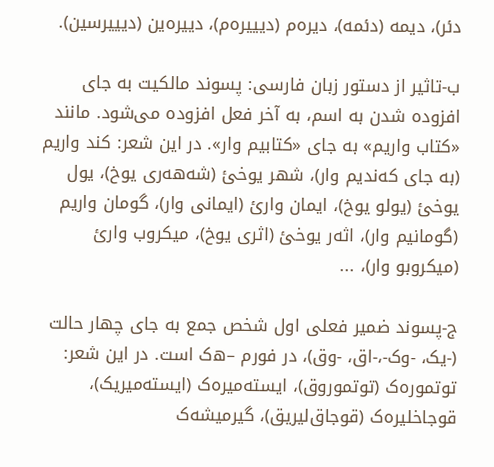دئر)، دیمه (دئمه)، دیره‌م (دیییره‌م)، دییره‌ین (دیییرسین).

ب-تاثیر از دستور زبان فارسی: پسوند مالکیت به جای افزوده شدن به اسم، به آخر فعل افزوده می‌شود. مانند «کتاب واریم» به جای «کتابیم وار». در این شعر: کند واریم (به جای که‌ندیم وار)، شهر یوخئ (شه‌هه‌ری یوخ)، یول یوخئ (یولو یوخ)، ایمان وارئ (ایمانی وار)، گومان واریم (گومانیم وار)، اثه‌ر یوخئ (اثری یوخ)، میکروب وارئ (میکروبو وار)، ...

ج-پسوند ضمیر فعلی اول شخص جمع به جای چهار حالت (-یک، -وک-،-اق، -وق)، در فورم –ه‌ک است. در این شعر: توتموره‌ک (توتموروق)، ایسته‌میره‌ک (ایسته‌میریک)، قوجاخلیره‌ک (قوجاق‌لیریق)، گیرمیشه‌ک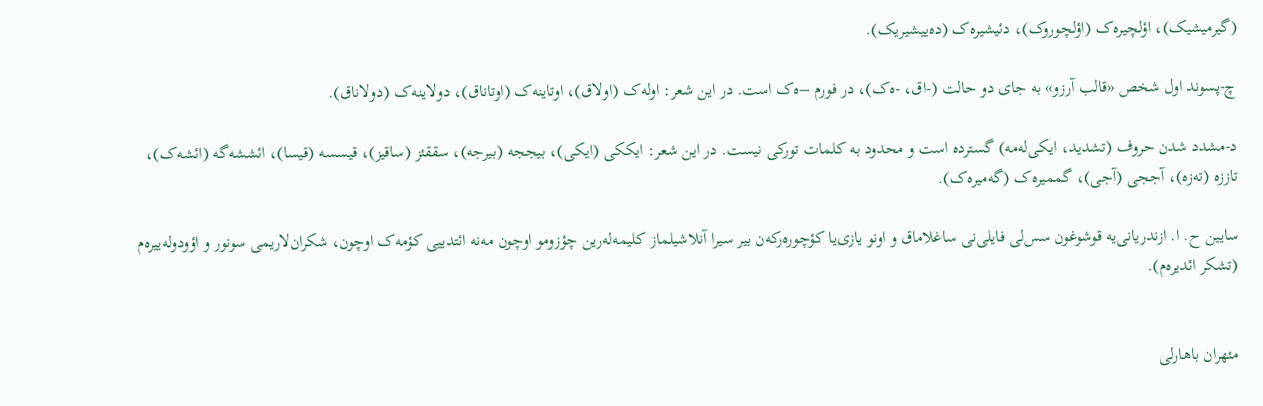(گیرمیشیک)، اؤلچیره‌ک (اؤلچوروک)، دئیشیره‌ک (ده‌ییشیریک).

چ-پسوند اول شخص «قالب آرزو» به جای دو حالت (-اق، -ه‌ک)، در فورم –ه‌ک است. در این شعر: اوله‌ک (اولاق)، اوتاینه‌ک (اوتاناق)، دولاینه‌ک (دولاناق).

د-مشدد شدن حروف (تشدید، ایکی‌له‌مه) گسترده است و محدود به کلمات تورکی نیست. در این شعر: ایککی (ایکی)، بیججه‌ (بیرجه)، سققئز (ساقیز)، قیسسه (قیسا)، ائششه‌گه (ائشه‌ک)، تاززه (ته‌زه)، آججی (آجی)، گممیره‌ک (گه‌میره‌ک).

سایین ح. ا. ازندریانی‌یه قوشوغون سس‌لی فایلی‌نی ساغلاماق و اونو یازی‌یا کؤچوره‌رکه‌ن بیر سیرا آنلاشیلماز کلیمه‌له‌رین چؤزومو اوچون مه‌نه ائتدییی کؤمه‌ک اوچون، شکران‌لاریمی سونور و اؤودوله‌ییره‌م (تشکر ائدیره‌م).


مئهران باهارلی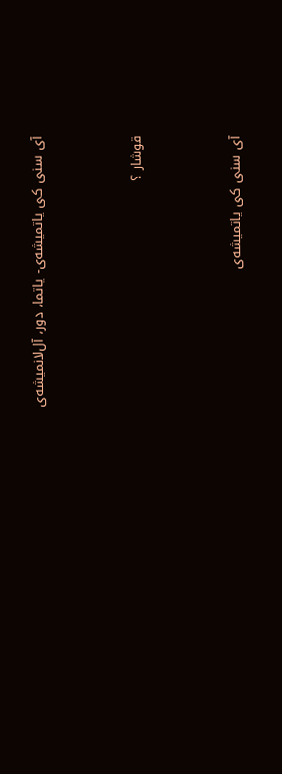آی سنی کی یاتمیشه‌ی- یاتما، دور، آل‌لانمیشه‌ی



قوشار ؟



آی سنی کی یاتمیشه‌ی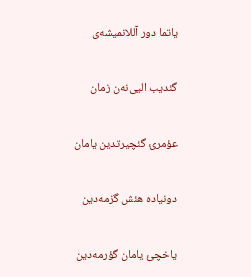یاتما دور آللانمیشه‌ی

گئدیب الیی‌نه‌ن زمان

عؤمرئ گئچیرتدین یامان

دونیاده هئش گزمه‌دین

یاخچئ یامان گؤرمه‌دین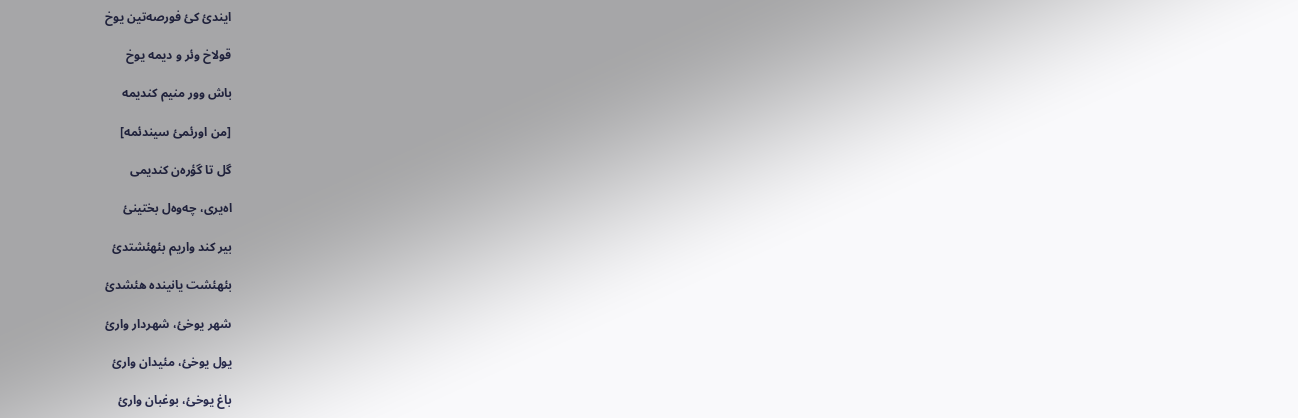ایندئ کئ فورصه‌تین یوخ

قولاخ وئر و دیمه یوخ

باش وور منیم کندیمه

[من اورئمئ سیندئمه]

گل تا گؤره‌ن کندیمی

اه‌یری، چه‌وه‌ل بختینئ

بیر کند واریم بئهئشتدئ

بئهئشت یانینده هئشدئ

شهر یوخئ، شهردار وارئ

یول یوخئ، مئیدان وارئ

باغ یوخئ، بوغبان وارئ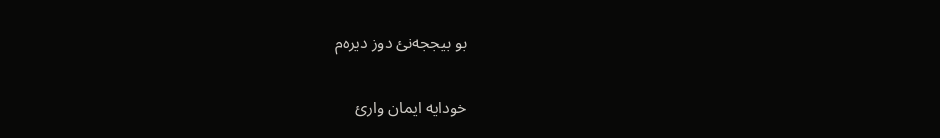بو بیججه‌نئ دوز دیره‌م

خودایه ایمان وارئ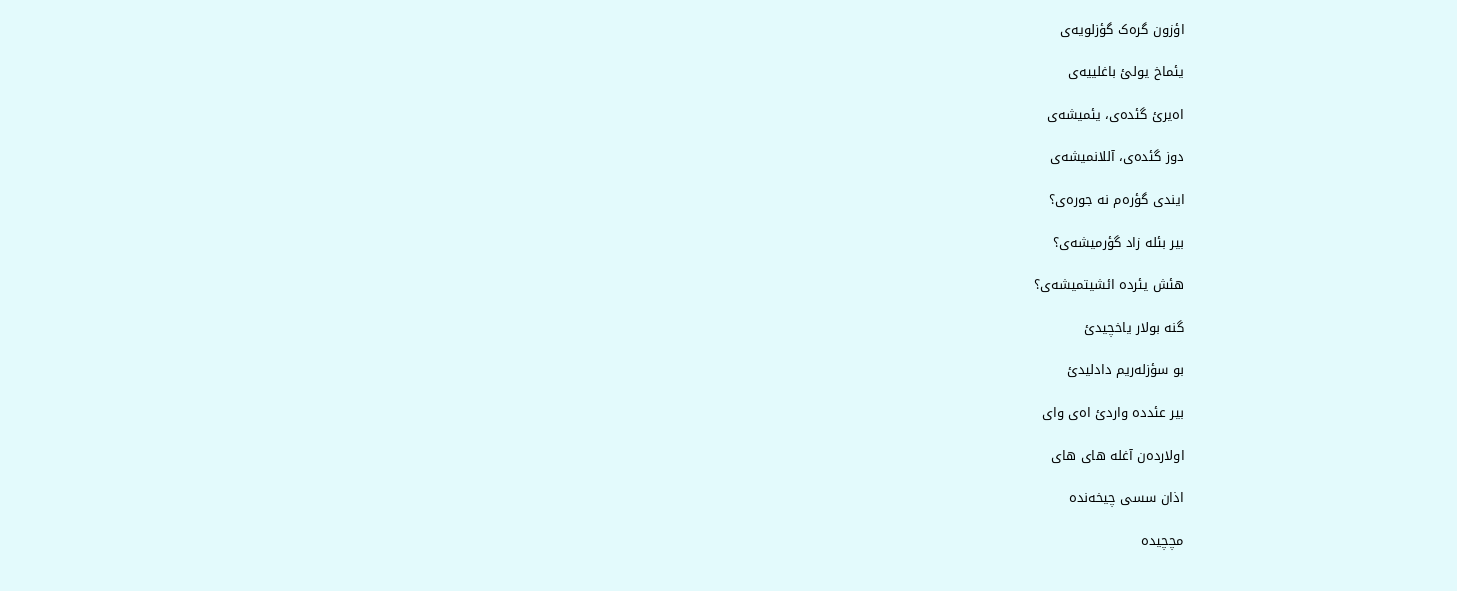اؤزون گره‌ک گؤزلویه‌ی

یئماخ یولئ باغلییه‌ی

اه‌یرئ گئده‌ی، یئمیشه‌ی

دوز گئده‌ی، آللانمیشه‌ی

ایندی گؤره‌م نه جوره‌ی؟

بیر بئله زاد گؤرمیشه‌ی؟

هئش یئرده ائشیتمیشه‌ی؟

گنه بولار یاخچیدئ

بو سؤزله‌ریم دادلیدئ

بیر عئدده واردئ اه‌ی وای

اولارده‌ن آغله های های

اذان سسی چیخه‌نده

مچچیده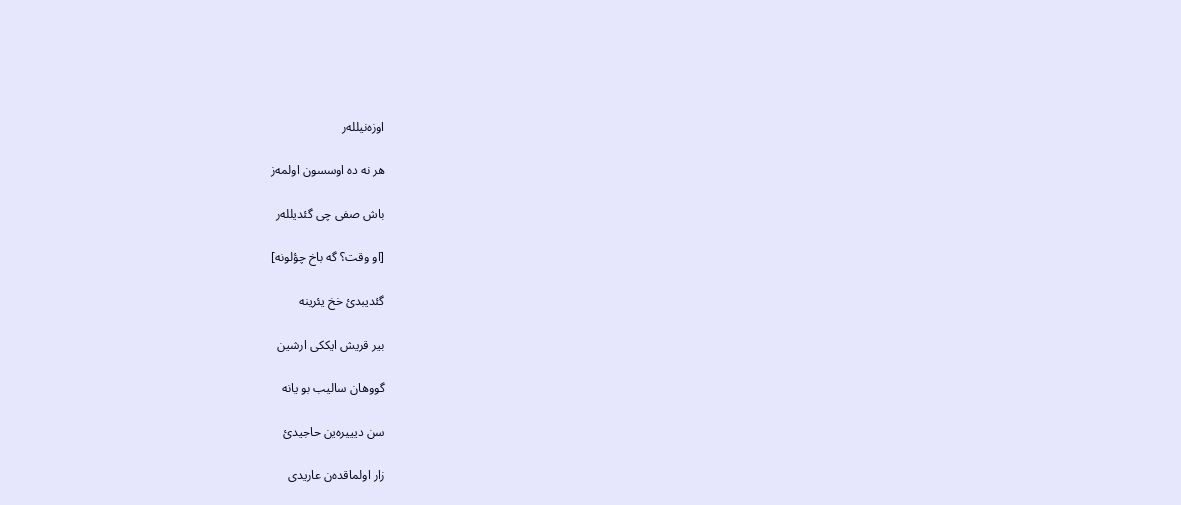اوزه‌نیلله‌ر

هر نه ده اوسسون اولمه‌ز

باش صفی چی گئدیلله‌ر

[او وقت؟ گه باخ چؤلونه]

گئدیبدئ خخ یئرینه

بیر قریش ایککی ارشین

گووهان سالیب بو یانه

سن دیییره‌ین حاجیدئ

زار اولماقده‌ن عاریدی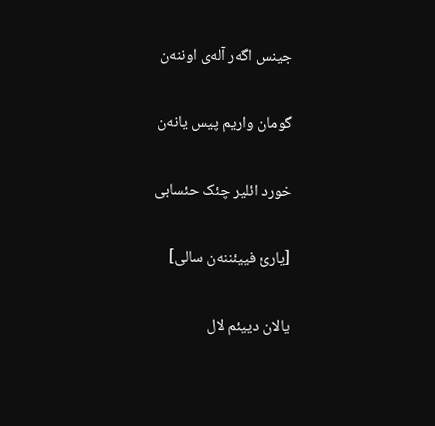جینس اگه‌ر آله‌ی اوننه‌ن

گومان واریم پیس یانه‌ن

خورد ائلیر چئک حئسابی

[یارئ فییئننه‌ن سالی]

یالان دییئم لال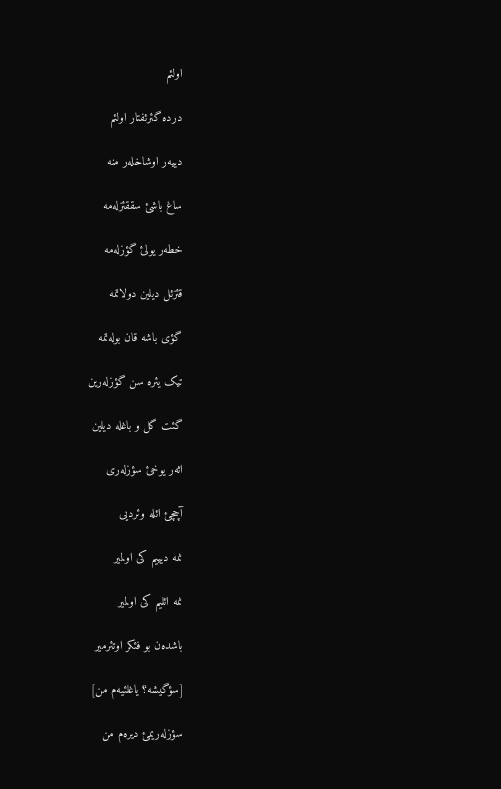اولئم

درده گئرئفتار اولئم

دییه‌ر اوشاخله‌ر منه

ساغ باشئ سققئزله‌مه

خطه‌ر یولئ گؤزله‌مه

قئزئل دیلین دولاتمه

گؤی باشه قان بوله‌تمه

تیک یئره‌ سن گؤزله‌رین

گئت گل و باغله دیلین

اثه‌ر یوخئ سؤزله‌ری

آچچئ ائله وئردیی

نمه دیییم کی اولمیر

نمه ائلیم کی اولمیر

باشده‌ن بو فئکر اوتئرمیر

[سؤگیشه؟ یاغلئیه‌م من]

سؤزله‌ریمئ دیره‌م من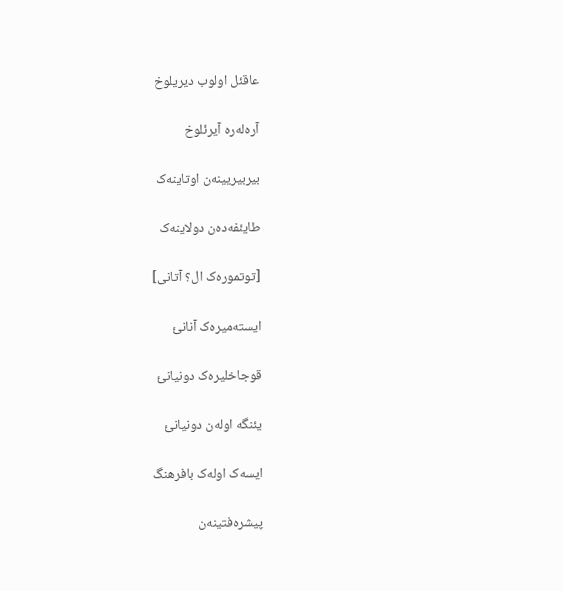عاقئل اولوب دیریلوخ

آره‌له‌ره آیرئلوخ

بیربیریینه‌ن اوتاینه‌ک

طایئفه‌ده‌ن دولاینه‌ک

[توتموره‌‌ک ال؟ آتانی]

ایسته‌میره‌ک آنانئ

قوجاخلیره‌ک دونیانئ

یئنگه اوله‌ن دونیانئ

ایسه‌ک اوله‌ک بافرهنگ

پیشره‌فتینه‌ن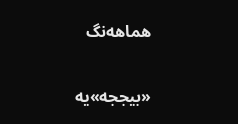هماهه‌نگ

«بیججه»یه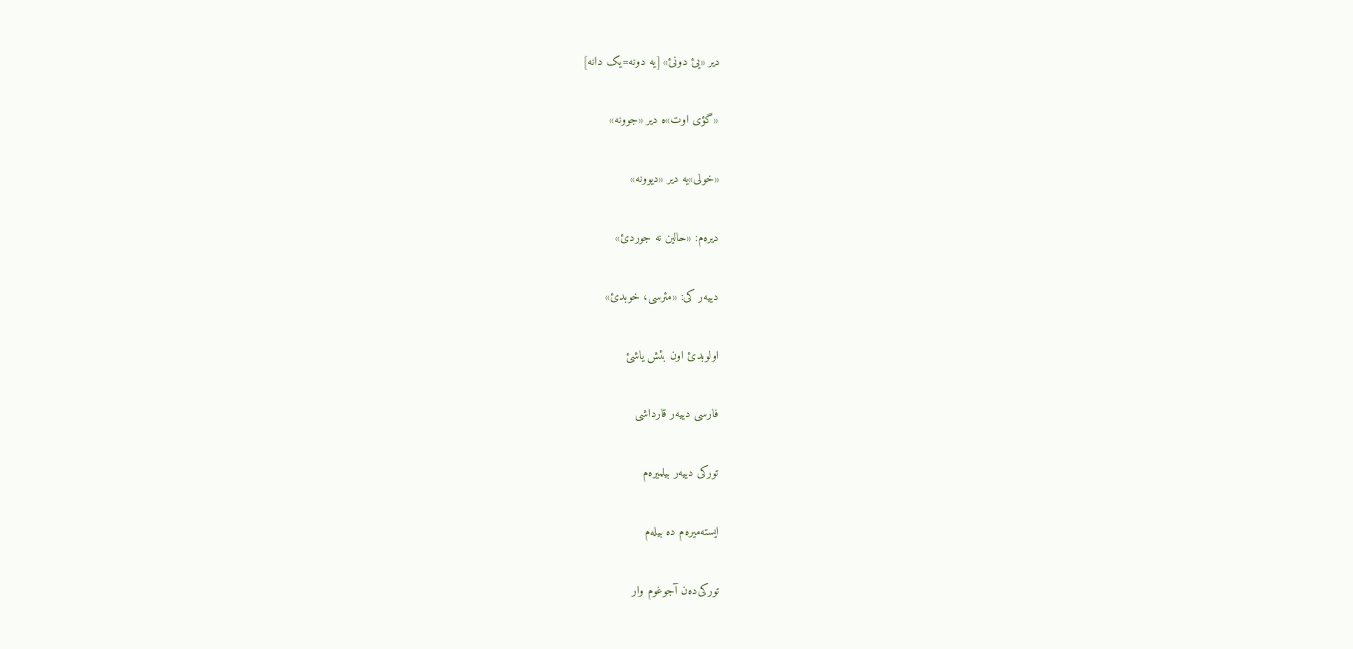دیر «یئ دونئ» [یه دونه=یک دانه]

«گؤی اوت»ه دیر «جوونه»

«خولی»یه‌ دیر «دیوونه»

دیره‌م: «حالین نه جوردئ»

دییه‌ر کی: «مئرسی، خوبدئ»

اولوبدئ اون بئش یاشئ

فارسی دییه‌ر قارداشی

تورکی دییه‌ر بیلمیره‌م

ایسته‌میره‌م ده بیله‌م

تورکی‌‌ده‌ن آجوغوم وار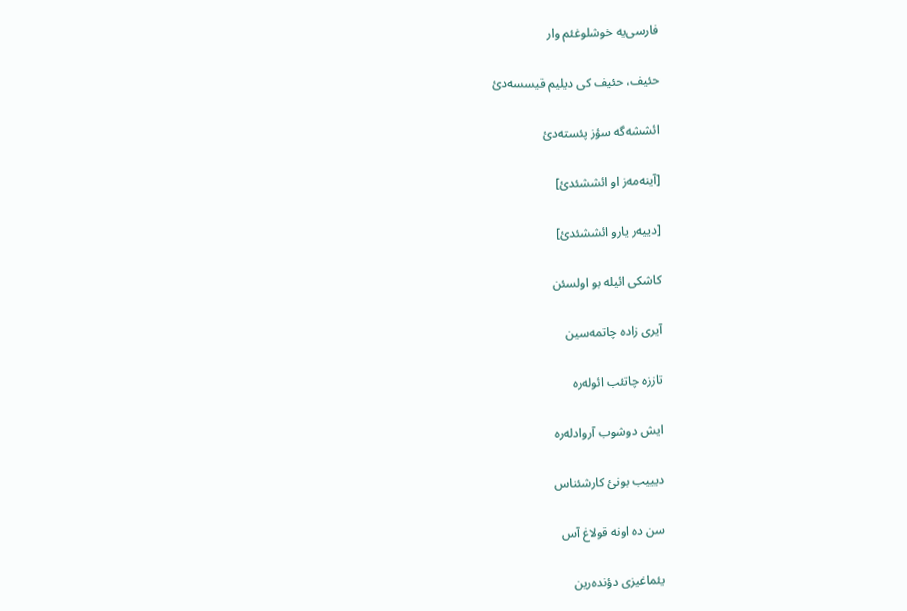فارسی‌یه خوشلوغئم وار

حئیف، حئیف کی دیلیم قیسسه‌دئ

ائششه‌گه سؤز پئسته‌دئ

[آینه‌مه‌ز او ائششئدئ]

[دییه‌ر یارو ائششئدئ]

کاشکی ائیله بو اولسئن

آیری زاده چاتمه‌سین

تاززه چاتئب ائوله‌ره

ایش دوشوب آروادله‌ره

دیییب بونئ کارشئناس

سن ده اونه قولاغ آس

یئماغیزی دؤنده‌رین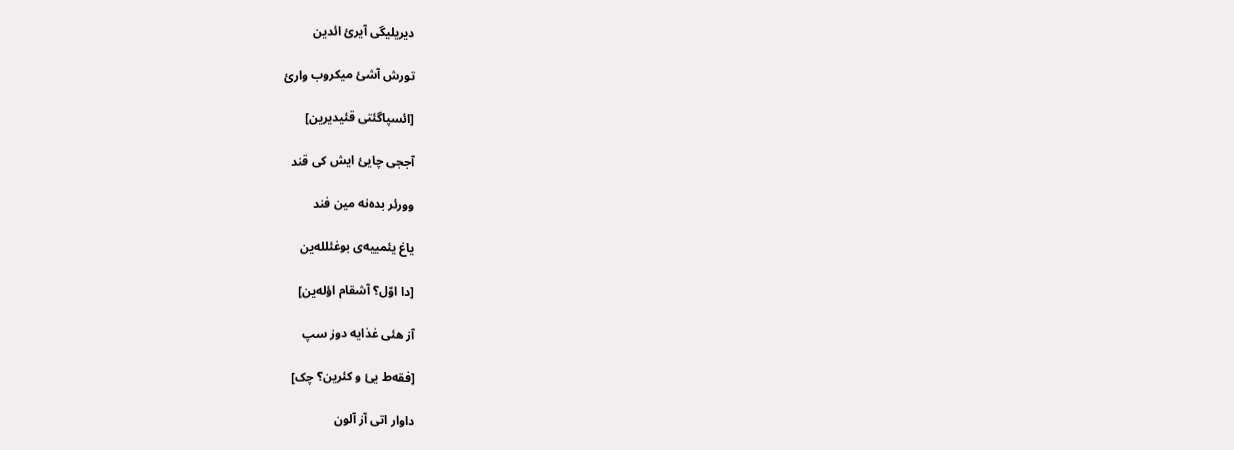دیریلیگی آیرئ ائدین

تورش آشئ میکروب وارئ

[ائسپاگئتی قئیدیرین]

آججی چایئ ایش کی قند

وورئر بده‌نه مین فند

یاغ یئمییه‌ی بوغئلله‌ین

[دا اوّل؟ آشقام اؤله‌ین]

آز هئی غذایه دوز سپ

[فقه‌ط یئ و کئرین؟ چک]

داوار اتی آز آلون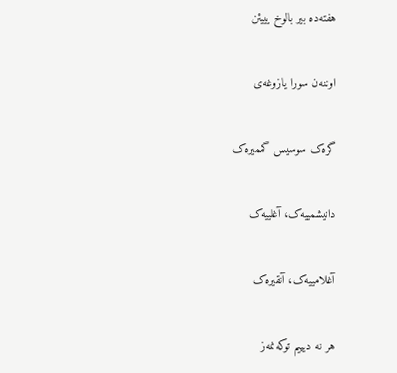هفته‌ده بیر بالوخ یییئن

اوننه‌ن سورا یازوغه‌ی

گره‌ک سوسیس گممیره‌ک

دانیشمییه‌ک، آغلییه‌ک

آغلامییه‌ک، آنقیره‌ک

هر نه دیییم توکه‌نمه‌ز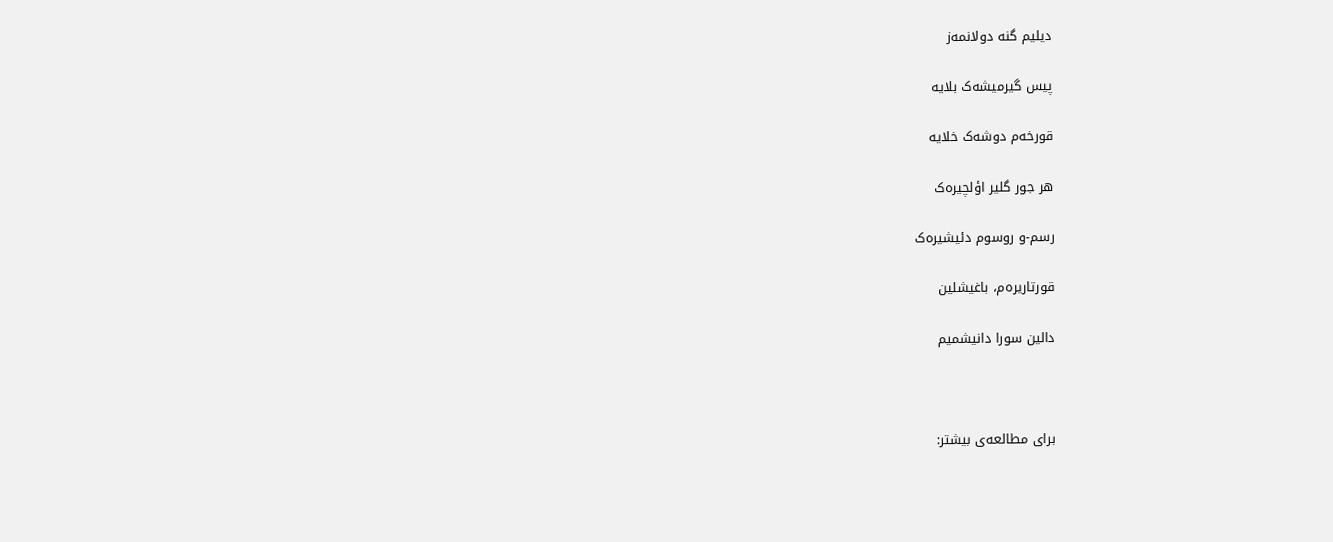دیلیم گنه دولانمه‌ز

پیس گیرمیشه‌ک بلایه

قورخه‌م دوشه‌ک خلایه

هر جور گلیر اؤلچیره‌ک

رسم-و روسوم دئیشیره‌ک

قورتاریره‌م، باغیشلین

دالین سورا دانیشمیم



برای مطالعه‌ی بیشتر: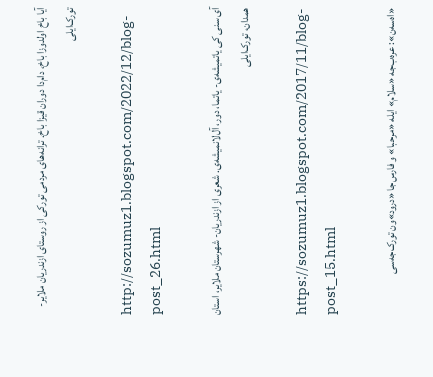آیا باخ اولدوزا باخ، دام‌دا دوران قیزا باخ. ترانه‌های مردمی تورکی از روستای ازندریان ملایر- تورک‌ایلی

http://sozumuz1.blogspot.com/2022/12/blog-post_26.html

آی سنی کی یاتمیشه‌ی- یاتما، دور، آل‌لانمیشه‌ی. شعری از ازندریان- شهرستان ملایر، استان همدان، تورک‌ایلی

https://sozumuz1.blogspot.com/2017/11/blog-post_15.html

«اه‌سه‌ن»: عره‌ب‌جه «سلام» ایله «مرحبا» و فارس‌جا «درود»ون تورک‌جه‌سی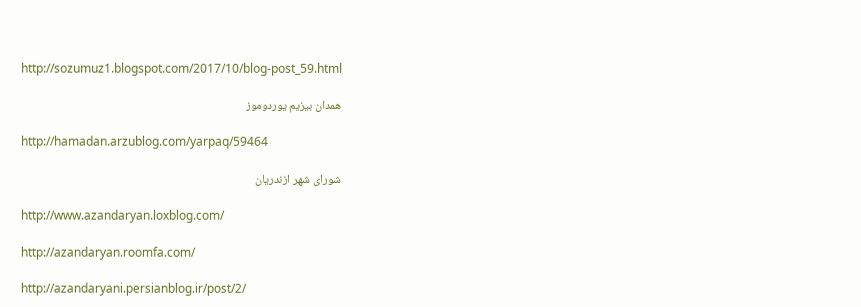http://sozumuz1.blogspot.com/2017/10/blog-post_59.html

همدان بیزیم یوردوموز

http://hamadan.arzublog.com/yarpaq/59464

شورای شهر ازندریان

http://www.azandaryan.loxblog.com/

http://azandaryan.roomfa.com/

http://azandaryani.persianblog.ir/post/2/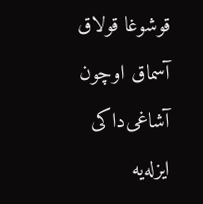قوشوغا قولاق آسماق اوچون آشاغی‌داکی ایزله‌یه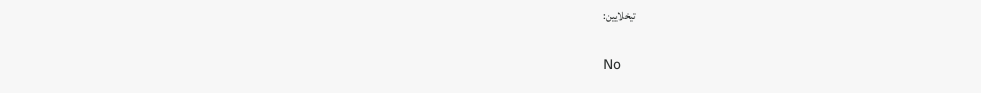تیخلایین:

No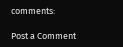comments:

Post a Comment